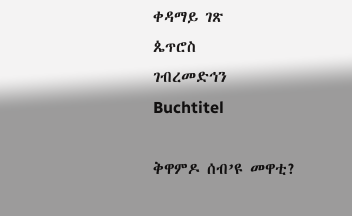ቀዳማይ ገጽ
ጴጥሮስ
ገብረመድኅን
Buchtitel

ቅዋምዶ ሰብ’ዩ መዋቲ?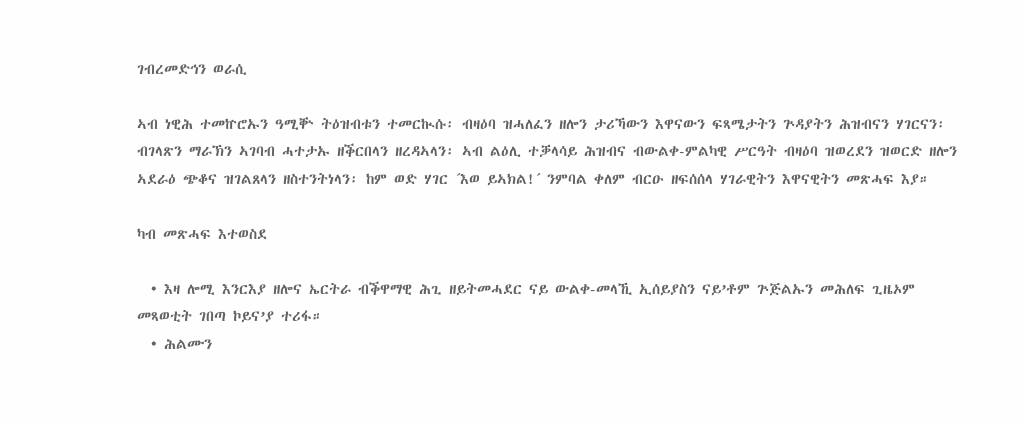ገብረመድኅን ወራሲ

ኣብ ነዊሕ ተመኵሮኡን ዓሚቝ ትዕዝብቱን ተመርኲሱ፡ ብዛዕባ ዝሓለፈን ዘሎን ታሪኻውን እዋናውን ፍጻሜታትን ጕዳያትን ሕዝብናን ሃገርናን፡ ብገላጽን ማራኽን ኣገባብ ሓተታኡ ዘቕርበላን ዘረዳኣላን፡ ኣብ ልዕሊ ተቓላሳይ ሕዝብና ብውልቀ-ምልካዊ ሥርዓት ብዛዕባ ዝወረደን ዝወርድ ዘሎን ኣደራዕ ጭቆና ዝገልጸላን ዘስተንትነላን፡ ከም ወድ ሃገር ´እወ ይኣክል!´ ንምባል ቀለም ብርዑ ዘፍሰሰላ ሃገራዊትን እዋናዊትን መጽሓፍ እያ።

ካብ መጽሓፍ እተወስደ

  • እዛ ሎሚ እንርእያ ዘሎና ኤርትራ ብቕዋማዊ ሕጊ ዘይትመሓደር ናይ ውልቀ-መላኺ ኢሰይያስን ናይ’ቶም ጕጅልኡን መሕለፍ ጊዜኦም መጻወቲት ገበጣ ኮይና’ያ ተሪፋ።
  • ሕልሙን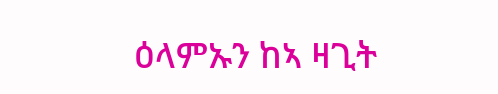ዕላምኡን ከኣ ዛጊት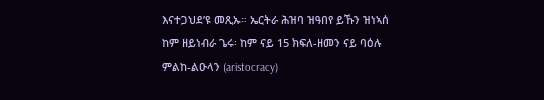እናተጋህደ’ዩ መጺኡ። ኤርትራ ሕዝባ ዝዓበየ ይኹን ዝነኣሰ ከም ዘይነብራ ጌሩ፡ ከም ናይ 15 ክፍለ-ዘመን ናይ ባዕሉ ምልከ-ልዑላን (aristocracy)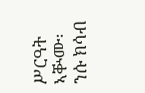ሥርዓት ኣቝሙ፡ ንሱ ክሳብ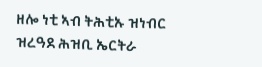ዘሎ ነቲ ኣብ ትሕቲኡ ዝነብር ዝረዓደ ሕዝቢ ኤርትራ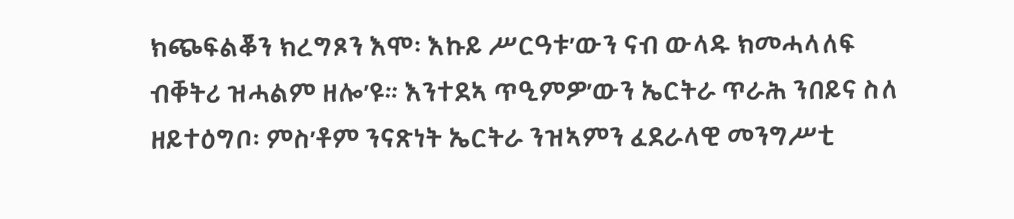ክጭፍልቖን ክረግጾን እሞ፡ እኩይ ሥርዓቱ’ውን ናብ ውላዱ ክመሓላለፍ ብቐትሪ ዝሓልም ዘሎ’ዩ። እንተደኣ ጥዒምዎ’ውን ኤርትራ ጥራሕ ንበይና ስለ ዘይተዕግቦ፡ ምስ’ቶም ንናጽነት ኤርትራ ንዝኣምን ፈደራላዊ መንግሥቲ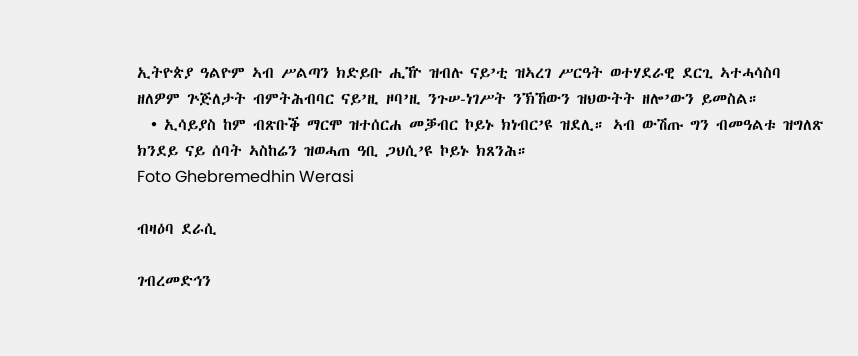ኢትዮጵያ ዓልዮም ኣብ ሥልጣን ክድይቡ ሒዅ ዝብሉ ናይ’ቲ ዝኣረገ ሥርዓት ወተሃደራዊ ደርጊ ኣተሓሳስባ ዘለዎም ጕጅለታት ብምትሕብባር ናይ’ዚ ዞባ’ዚ ንጉሠ-ነገሥት ንኽኸውን ዝህውትት ዘሎ’ውን ይመስል።
  • ኢሳይያስ ከም ብጽቡቕ ማርሞ ዝተሰርሐ መቓብር ኮይኑ ክነብር’ዩ ዝደሊ። ኣብ ውሽጡ ግን ብመዓልቱ ዝግለጽ ክንደይ ናይ ሰባት ኣስከሬን ዝወሓጠ ዓቢ ጋህሲ’ዩ ኮይኑ ክጸንሕ።
Foto Ghebremedhin Werasi

ብዛዕባ ደራሲ

ገብረመድኅን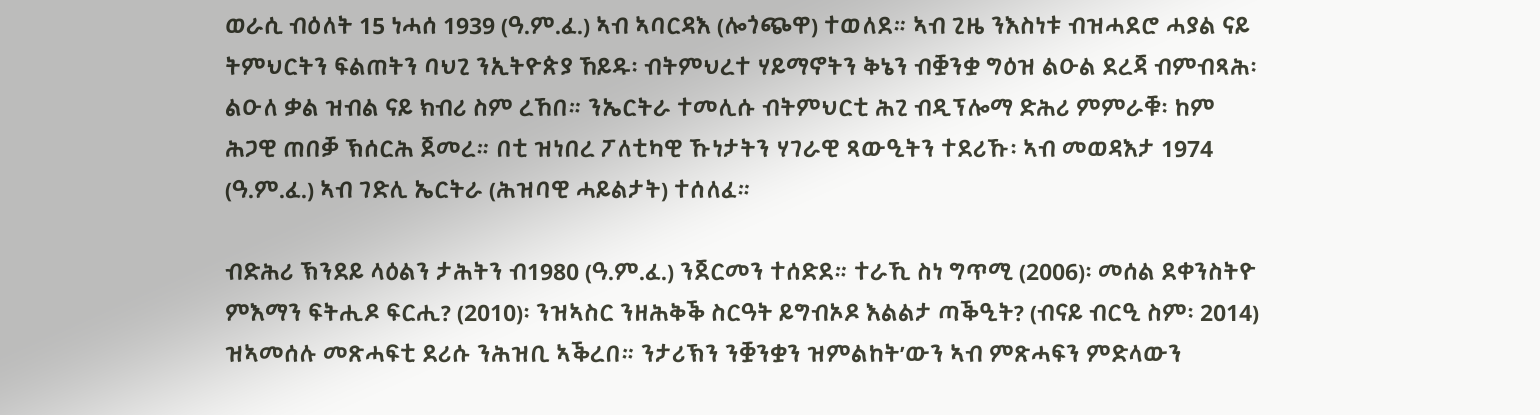ወራሲ ብዕለት 15 ነሓሰ 1939 (ዓ.ም.ፈ.) ኣብ ኣባርዳእ (ሎጎጭዋ) ተወለደ። ኣብ ጊዜ ንእስነቱ ብዝሓደሮ ሓያል ናይ ትምህርትን ፍልጠትን ባህጊ ንኢትዮጵያ ኸይዱ፡ ብትምህረተ ሃይማኖትን ቅኔን ብቛንቋ ግዕዝ ልዑል ደረጃ ብምብጻሕ፡ ልዑለ ቃል ዝብል ናይ ክብሪ ስም ረኸበ። ንኤርትራ ተመሊሱ ብትምህርቲ ሕጊ ብዲፕሎማ ድሕሪ ምምራቑ፡ ከም ሕጋዊ ጠበቓ ኽሰርሕ ጀመረ። በቲ ዝነበረ ፖለቲካዊ ኹነታትን ሃገራዊ ጻውዒትን ተደሪኹ፡ ኣብ መወዳእታ 1974 (ዓ.ም.ፈ.) ኣብ ገድሊ ኤርትራ (ሕዝባዊ ሓይልታት) ተሰለፈ።

ብድሕሪ ኽንደይ ላዕልን ታሕትን ብ1980 (ዓ.ም.ፈ.) ንጀርመን ተሰድደ። ተራኺ ስነ ግጥሚ (2006)፡ መሰል ደቀንስትዮ ምእማን ፍትሒዶ ፍርሒ? (2010)፡ ንዝኣስር ንዘሕቅቕ ስርዓት ይግብኦዶ እልልታ ጣቕዒት? (ብናይ ብርዒ ስም፡ 2014) ዝኣመሰሉ መጽሓፍቲ ደሪሱ ንሕዝቢ ኣቕረበ። ንታሪኽን ንቛንቋን ዝምልከት’ውን ኣብ ምጽሓፍን ምድላውን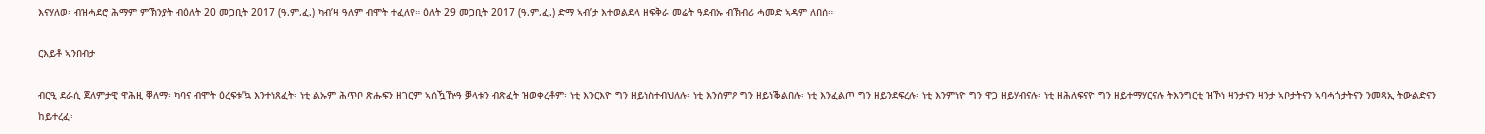እናሃለወ፡ ብዝሓደሮ ሕማም ምኽንያት ብዕለት 20 መጋቢት 2017 (ዓ.ም.ፈ.) ካብ’ዛ ዓለም ብሞት ተፈለየ። ዕለት 29 መጋቢት 2017 (ዓ.ም.ፈ.) ድማ ኣብ’ታ እተወልደላ ዘፍቅራ መሬት ዓደብኡ ብኽብሪ ሓመድ ኣዳም ለበሰ።

ርእይቶ ኣንበብታ

ብርዒ ደራሲ ጀለምታዊ ዋሕዚ ቐለማ፡ ካባና ብሞት ዕረፍቱ’ኳ እንተነጸፈት፡ ነቲ ልኡም ሕጥቦ ጽሑፍን ዘገርም ኣሰዃዅዓ ቓላቱን ብጽፈት ዝወቀረቶም፡ ነቲ እንርእዮ ግን ዘይነስተብህለሉ፡ ነቲ እንሰምዖ ግን ዘይነቕልበሉ፡ ነቲ እንፈልጦ ግን ዘይንደፍረሉ፡ ነቲ እንምነዮ ግን ዋጋ ዘይሃብናሉ፡ ነቲ ዘሕለፍናዮ ግን ዘይተማሃርናሉ ትእንግርቲ ዝኾነ ዛንታናን ዛንታ ኣቦታትናን ኣባሓጎታትናን ንመጻኢ ትውልድናን ከይተረፈ፡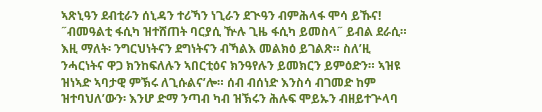ኣጽኒዓን ደብቲራን ሰኒዳን ተሪኻን ነጊራን ደጒዓን ብምሕላፋ ሞሳ ይኹና! ˝ብመዓልቲ ፋሲካ ዝተሸጠት ባርያሲ ዅሉ ጊዜ ፋሲካ ይመስላ˝ ይብል ደራሲ። እዚ ማለት፡ ንግርህነትናን ደግነትናን ብኻልእ መልክዕ ይገልጽ። ስለ’ዚ ንሓርነትና ዋጋ ክንከፍለሉን ኣበርቲዕና ክንዓየሉን ይመክርን ይምዕድን። ኣዝዩ ዝነኣድ ኣባታዊ ምኽሩ ለጊሱልና’ሎ። ሰብ ብሰነድ እንስሳ ብገመድ ከም ዝተባህለ’ውን፡ እንሆ ድማ ንጣብ ካብ ዝኽሩን ሕሉፍ ሞይኡን ብዘይተጕላባ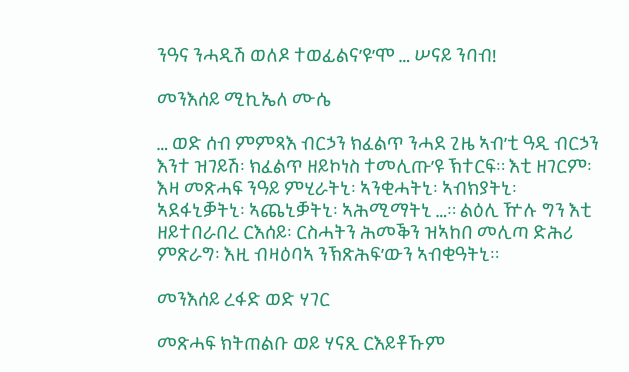ንዓና ንሓዲሽ ወለዶ ተወፊልና’ዩ’ሞ … ሠናይ ንባብ!

መንእሰይ ሚኪኤለ ሙሴ

… ወድ ሰብ ምምጻእ ብርኃን ክፈልጥ ንሓደ ጊዜ ኣብ’ቲ ዓዲ ብርኃን እንተ ዝገይሽ፡ ክፈልጥ ዘይኮነስ ተመሊጡ’ዩ ኽተርፍ። እቲ ዘገርም፡ እዛ መጽሓፍ ንዓይ ምሂራትኒ፡ ኣንቂሓትኒ፡ ኣብክያትኒ፡ ኣደፋኒቓትኒ፡ ኣጨኒቓትኒ፡ ኣሕሚማትኒ …። ልዕሊ ዅሉ ግን እቲ ዘይተበራበረ ርእሰይ፡ ርስሓትን ሕመቕን ዝኣከበ መሊጣ ድሕሪ ምጽራግ፡ እዚ ብዛዕባኣ ንኽጽሕፍ’ውን ኣብቂዓትኒ።

መንእሰይ ረፋድ ወድ ሃገር

መጽሓፍ ክትጠልቡ ወይ ሃናጺ ርእይቶኹም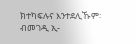ክተካፍሉና እንተደሊኹም፡ ብመገዲ ኢ-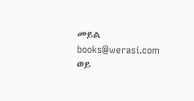መይል books@werasi.com ወይ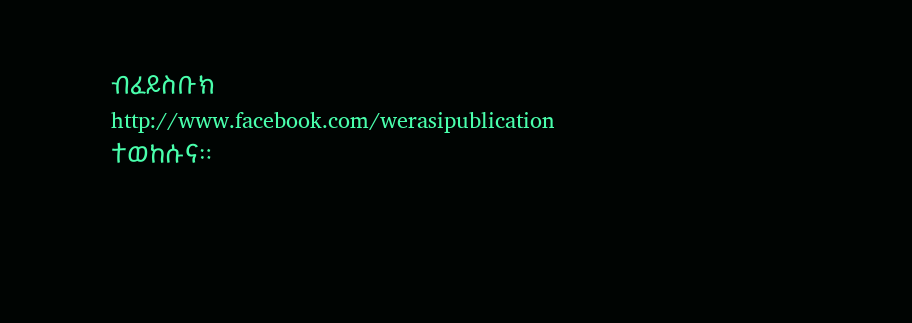ብፈይስቡክ http://www.facebook.com/werasipublication ተወከሱና።